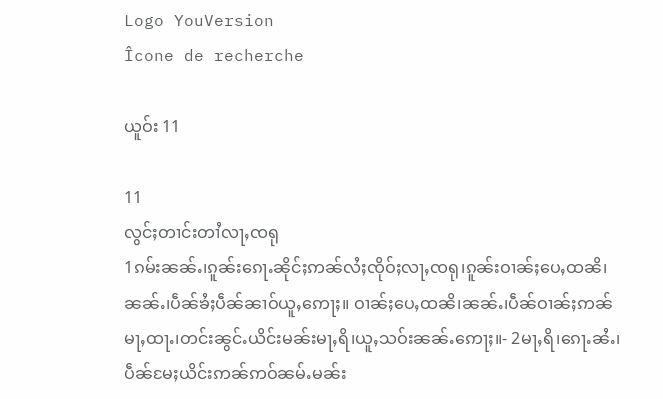Logo YouVersion
Îcone de recherche

ယူဝ်း 11

11
လွင်ႈတၢင်းတၢႆလႃႇၸရု
1ၵမ်းၼၼ်ႉ၊ၵူၼ်းၵေႃႉၼိုင်ႈဢၼ်လႆႈၸိုဝ်ႈလႃႇၸရု၊ၵူၼ်းဝၢၼ်ႈပေႇထၼိ၊ၼၼ်ႉ၊ပဵၼ်ၶႆႈပဵၼ်ၼၢဝ်ယူႇဢေႃႈ။ ဝၢၼ်ႈပေႇထၼိ၊ၼၼ်ႉ၊ပဵၼ်ဝၢၼ်ႈဢၼ်မႃႇထႃႉ၊တင်းၼွင်ႉယိင်းမၼ်းမႃႇရိ၊ယူႇသဝ်းၼၼ်ႉဢေႃႈ။- 2မႃႇရိ၊ၵေႃႉၼႆႉ၊ပဵၼ်မႄႈယိင်းဢၼ်ဢဝ်ၼမ်ႉမၼ်း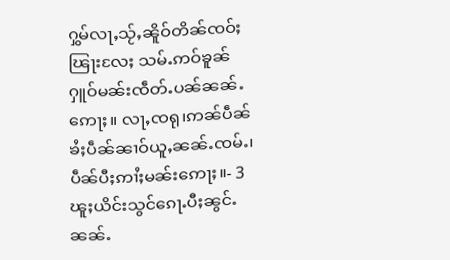ႁွမ်လႃႇသႂ်ႇၼိူဝ်တိၼ်ၸဝ်ႈၽြႃးလႄႈ သမ်ႉဢဝ်ၶူၼ်ႁူဝ်မၼ်းၸဵတ်ႉပၼ်ၼၼ်ႉဢေႃႈ။ လႃႇၸရု၊ဢၼ်ပဵၼ်ၶႆႈပဵၼ်ၼၢဝ်ယူႇၼၼ်ႉၸမ်ႉ၊ပဵၼ်ပီႈဢၢႆႈမၼ်းဢေႃႈ။- 3ၽူႈယိင်းသွင်ၵေႃႉပီႈၼွင်ႉၼၼ်ႉ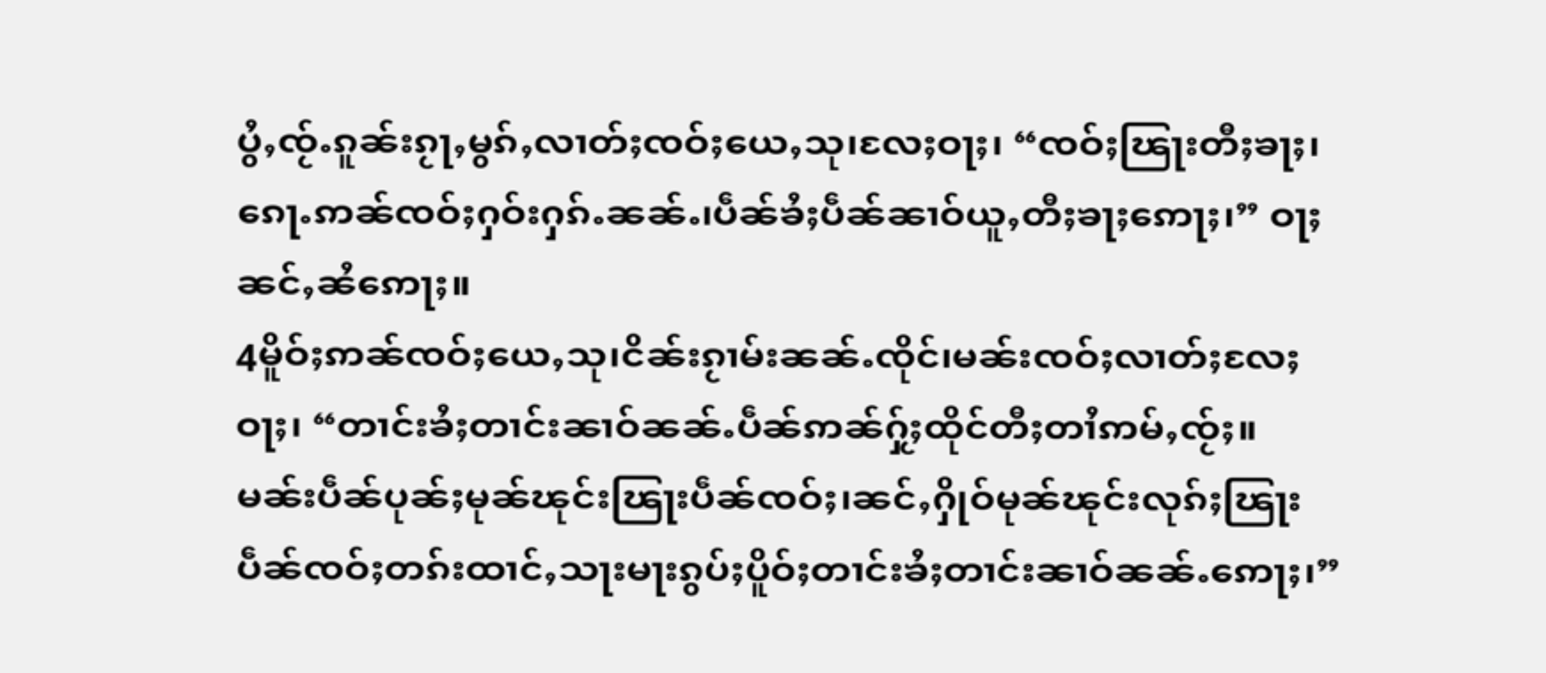ပွႆႇၸႂ်ႉၵူၼ်းၵႂႃႇမွၵ်ႇလၢတ်ႈၸဝ်ႈယေႇသု၊လႄႈဝႃႈ၊ “ၸဝ်ႈၽြႃးတီႈၶႃႈ၊ၵေႃႉဢၼ်ၸဝ်ႈႁဝ်းႁၵ်ႉၼၼ်ႉ၊ပဵၼ်ၶႆႈပဵၼ်ၼၢဝ်ယူႇတီႈၶႃႈဢေႃႈ၊” ဝႃႈၼင်ႇၼႆဢေႃႈ။
4မိူဝ်ႈဢၼ်ၸဝ်ႈယေႇသု၊ငိၼ်းၵႂၢမ်းၼၼ်ႉၸိုင်၊မၼ်းၸဝ်ႈလၢတ်ႈလႄႈဝႃႈ၊ “တၢင်းၶႆႈတၢင်းၼၢဝ်ၼၼ်ႉပဵၼ်ဢၼ်ႁႂ်ႈထိုင်တီႈတၢႆဢမ်ႇၸႂ်ႈ။ မၼ်းပဵၼ်ပုၼ်ႈမုၼ်ၽုင်းၽြႃးပဵၼ်ၸဝ်ႈ၊ၼင်ႇႁိုဝ်မုၼ်ၽုင်းလုၵ်ႈၽြႃးပဵၼ်ၸဝ်ႈတၵ်းထၢင်ႇသႃးမႃးၵွပ်ႈပိူဝ်ႈတၢင်းၶႆႈတၢင်းၼၢဝ်ၼၼ်ႉဢေႃႈ၊”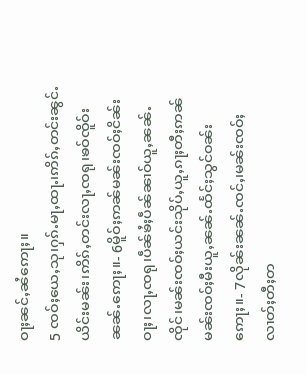ဝႃႈၼင်ႇၼႆဢေႃႈ။
5 ၸဝ်ႈယေႇသု၊ႁၵ်ႉမႃႇထႃႉ၊ဢိၵ်ႇတင်းၼွင်ႉယိင်းမၼ်း၊ဢိၵ်ႇတင်းလႃႇၸရု၊ၶဝ်ၸိူဝ်းၼၼ်ႉဢေႃႈ။- 6မိူဝ်ႈဢၼ်မၼ်းၸဝ်ႈငိၼ်းဝႃႈ၊လႃႇၸရု၊ပဵၼ်ၶႆႈပဵၼ်ၼၢဝ်ယူႇၼၼ်ႉၸိုင်၊မၼ်းၸဝ်ႈယင်းသိုပ်ႇယူႇၵႃႈတီႈဢၼ်မၼ်းၸဝ်ႈမီးယူႇၼၼ်ႉထႅင်ႈသွင်ဝၼ်းဢေႃႈ။- 7လိုၼ်းၼၼ်ႉၸင်ႇ၊မၼ်းၸဝ်ႈလၢတ်ႈတီႈတ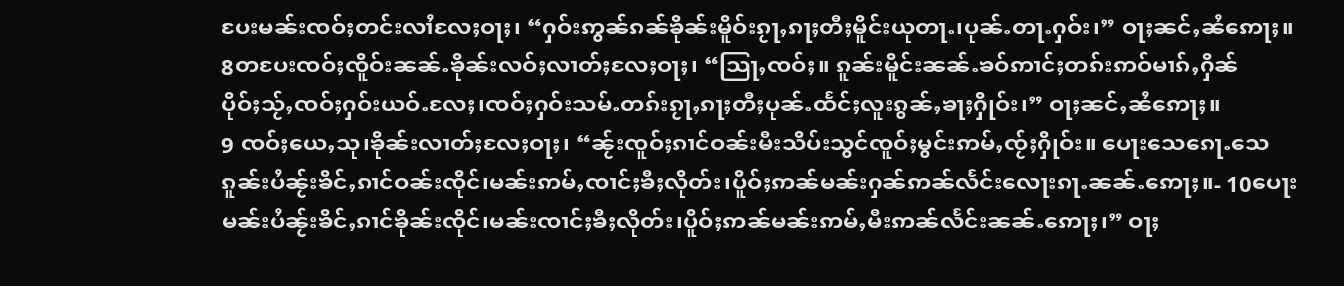ပႄးမၼ်းၸဝ်ႈတင်းလၢႆလႄႈဝႃႈ၊ “ႁဝ်းဢွၼ်ၵၼ်ၶိုၼ်းမိူဝ်းၵႂႃႇၵႃႈတီႈမိူင်းယုတႃႉ၊ပုၼ်ႉတႃႉႁဝ်း၊” ဝႃႈၼင်ႇၼႆဢေႃႈ။
8တပႄးၸဝ်ႈၸိူဝ်းၼၼ်ႉၶိုၼ်းလဝ်ႈလၢတ်ႈလႄႈဝႃႈ၊ “သြႃႇၸဝ်ႈ။ ၵူၼ်းမိူင်းၼၼ်ႉၶဝ်ဢၢင်ႈတၵ်းဢဝ်မၢၵ်ႇႁိၼ်ပိုဝ်ႈသႂ်ႇၸဝ်ႈႁဝ်းယဝ်ႉလႄႈ၊ၸဝ်ႈႁဝ်းသမ်ႉတၵ်းၵႂႃႇၵႃႈတီႈပုၼ်ႉထႅင်ႈလူးၵွၼ်ႇၶႃႈႁိုဝ်း၊” ဝႃႈၼင်ႇၼႆဢေႃႈ။
9 ၸဝ်ႈယေႇသု၊ၶိုၼ်းလၢတ်ႈလႄႈဝႃႈ၊ “ၼႂ်းၸူဝ်ႈၵၢင်ဝၼ်းမီးသိပ်းသွင်ၸူဝ်ႈမွင်းဢမ်ႇၸႂ်ႈႁိုဝ်း။ ပေႃးသေၵေႃႉသေၵူၼ်းပႆၼႂ်းၶိင်ႇၵၢင်ဝၼ်းၸိုင်၊မၼ်းဢမ်ႇၸၢင်ႈၶီႈလိုတ်း၊ပိူဝ်ႈဢၼ်မၼ်းႁၼ်ဢၼ်လႅင်းလေႃးၵႃႉၼၼ်ႉဢေႃႈ။- 10ပေႃးမၼ်းပႆၼႂ်းၶိင်ႇၵၢင်ၶိုၼ်းၸိုင်၊မၼ်းၸၢင်ႈၶီႈလိုတ်း၊ပိူဝ်ႈဢၼ်မၼ်းဢမ်ႇမီးဢၼ်လႅင်းၼၼ်ႉဢေႃႈ၊” ဝႃႈ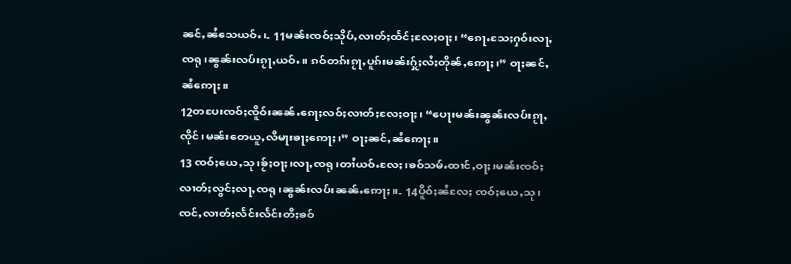ၼင်ႇၼႆသေယဝ်ႉ၊- 11မၼ်းၸဝ်ႈသိုပ်ႇလၢတ်ႈထႅင်ႈလႄႈဝႃႈ၊ “ၵေႃႉသႄႈႁဝ်းလႃႇၸရု၊ၼွၼ်းလပ်းၵႂႃႇယဝ်ႉ။ ၵဝ်တၵ်းၵႂႃႇပူၵ်းမၼ်းႁႂ်ႈလႆႈတိုၼ်ႇဢေႃႈ၊” ဝႃႈၼင်ႇၼႆဢေႃႈ။
12တပႄးၸဝ်ႈၸိူဝ်းၼၼ်ႉၵေႃႈလဝ်ႈလၢတ်ႈလႄႈဝႃႈ၊ “ပေႃးမၼ်းၼွၼ်းလပ်းၵႂႃႇၸိုင်၊မၼ်းတေယူႇလီမႃးၶႃႈဢေႃႈ၊” ဝႃႈၼင်ႇၼႆဢေႃႈ။
13 ၸဝ်ႈယေႇသု၊ၶႂ်ႈဝႃႈ၊လႃႇၸရု၊တၢႆယဝ်ႉလႄႈ၊ၶဝ်သမ်ႉထၢင်ႇဝႃႈ၊မၼ်းၸဝ်ႈလၢတ်ႈလွင်ႈလႃႇၸရု၊ၼွၼ်းလပ်းၼၼ်ႉဢေႃႈ။- 14ပိူဝ်ႈၼႆလႄႈ ၸဝ်ႈယေႇသု၊ၸင်ႇလၢတ်ႈလႅင်းလႅင်းတီႈၶဝ်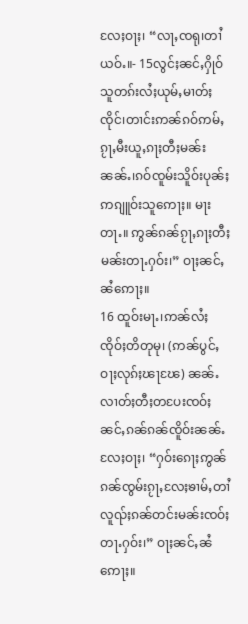လႄႈဝႃႈ၊ “လႃႇၸရု၊တၢႆယဝ်ႉ။- 15လွင်ႈၼင်ႇႁိုဝ်သူတၵ်းလႆႈယုမ်ႇမၢတ်ႈၸိုင်၊တၢင်းဢၼ်ၵဝ်ဢမ်ႇၵႂႃႇမီးယူႇၵႃႈတီႈမၼ်းၼၼ်ႉ၊ၵဝ်ၸူမ်းသိူဝ်းပုၼ်ႈဢၵျူဝ်းသူဢေႃႈ။ မႃးတႃႉ။ ဢွၼ်ၵၼ်ၵႂႃႇၵႃႈတီႈမၼ်းတႃႉႁဝ်း၊” ဝႃႈၼင်ႇၼႆဢေႃႈ။
16 ထူဝ်းမႃႉ၊ဢၼ်လႆႈၸိုဝ်ႈတိတုမု၊ (ဢၼ်ပွင်ႇဝႃႈလုၵ်ႈၽႃၽႄ) ၼၼ်ႉ လၢတ်ႈတီႈတပႄးၸဝ်ႈၼင်ႇၵၼ်ၵၼ်ၸိူဝ်းၼၼ်ႉလႄႈဝႃႈ၊ “ႁဝ်းၵေႃႈဢွၼ်ၵၼ်ၸွမ်းၵႂႃႇလႄႈၶၢမ်ႇတၢႆလူၺ်ႈၵၼ်တင်းမၼ်းၸဝ်ႈတႃႉႁဝ်း၊” ဝႃႈၼင်ႇၼႆဢေႃႈ။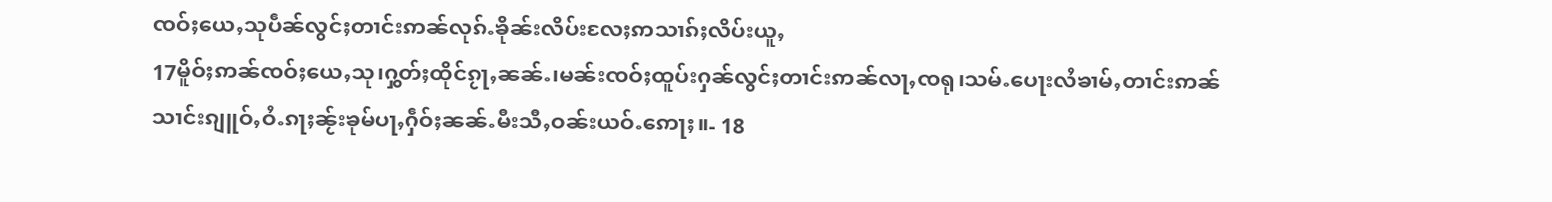ၸဝ်ႈယေႇသုပဵၼ်လွင်ႈတၢင်းဢၼ်လုၵ်ႉၶိုၼ်းလိပ်းလႄႈဢသၢၵ်ႈလိပ်းယူႇ
17မိူဝ်ႈဢၼ်ၸဝ်ႈယေႇသု၊ႁွတ်ႈထိုင်ၵႂႃႇၼၼ်ႉ၊မၼ်းၸဝ်ႈထူပ်းႁၼ်လွင်ႈတၢင်းဢၼ်လႃႇၸရု၊သမ်ႉပေႃးလႆၶၢမ်ႇတၢင်းဢၼ်သၢင်းၵျူဝ်ႇဝႆႉၵႃႈၼႂ်းၶုမ်ပႃႇႁဵဝ်ႈၼၼ်ႉမီးသီႇဝၼ်းယဝ်ႉဢေႃႈ။- 18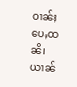ဝၢၼ်ႈပေႇထၼိ၊ယၢၼ်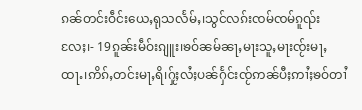ၵၼ်တင်းဝဵင်းယေႇရုသလႅမ်ႇ၊သွင်လၵ်းၸမ်ၸမ်ၵူၺ်းလႄႈ၊- 19ၵူၼ်းမဵဝ်းၵျူး၊ၶဝ်ၼမ်ၼႃႇမႃးသူႇမႃးၸႂ်းမႃႇထႃႉ၊ဢိၵ်ႇတင်းမႃႇရိ၊ႁႂ်ႈလႆႈပၼ်ႁႅင်းၸႂ်ဢၼ်ပီႈဢၢႆႈၶဝ်တၢႆ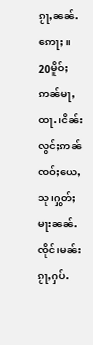ၵႂႃႇၼၼ်ႉဢေႃႈ။
20မိူဝ်ႈဢၼ်မႃႇထႃႉ၊ငိၼ်းလွင်ႈဢၼ်ၸဝ်ႈယေႇသု၊ႁွတ်ႈမႃးၼၼ်ႉၸိုင်၊မၼ်းၵႂႃႇႁပ်ႉ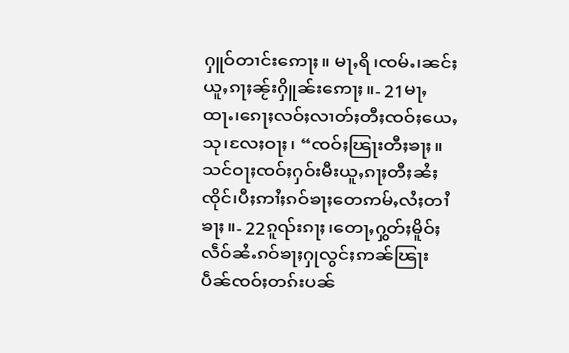ႁူဝ်တၢင်းဢေႃႈ။ မႃႇရိ၊ၸမ်ႉ၊ၼင်ႈယူႇၵႃႈၼႂ်းႁိူၼ်းဢေႃႈ။- 21မႃႇထႃႉ၊ၵေႃႈလဝ်ႈလၢတ်ႈတီႈၸဝ်ႈယေႇသု၊လႄႈဝႃႈ၊ “ၸဝ်ႈၽြႃးတီႈၶႃႈ။ သင်ဝႃႈၸဝ်ႈႁဝ်းမီးယူႇၵႃႈတီႈၼႆႈၸိုင်၊ပီႈဢၢႆႈၵဝ်ၶႃႈတေဢမ်ႇလႆႈတၢႆၶႃႈ။- 22ၵူၺ်းၵႃႈ၊တေႃႇႁွတ်ႈမိူဝ်ႈလဵဝ်ၼႆႉၵဝ်ၶႃႈႁုလွင်ႈဢၼ်ၽြႃးပဵၼ်ၸဝ်ႈတၵ်းပၼ်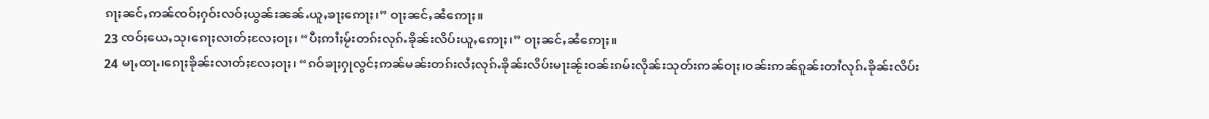ၵႃႈၼင်ႇဢၼ်ၸဝ်ႈႁဝ်းလဝ်ႈယွၼ်းၼၼ်ႉယူႇၶႃႈဢေႃႈ၊” ဝႃႈၼင်ႇၼႆဢေႃႈ။
23 ၸဝ်ႈယေႇသု၊ၵေႃႈလၢတ်ႈလႄႈဝႃႈ၊ “ပီႈဢၢႆႈမႂ်းတၵ်းလုၵ်ႉၶိုၼ်းလိပ်းယူႇဢေႃႈ၊” ဝႃႈၼင်ႇၼႆဢေႃႈ။
24 မႃႇထႃႉ၊ၵေႃႈၶိုၼ်းလၢတ်ႈလႄႈဝႃႈ၊ “ၵဝ်ၶႃႈႁုလွင်ႈဢၼ်မၼ်းတၵ်းလႆႈလုၵ်ႉၶိုၼ်းလိပ်းမႃးၼႂ်းဝၼ်းၵမ်းလိုၼ်းသုတ်းဢၼ်ဝႃႈ၊ဝၼ်းဢၼ်ၵူၼ်းတၢႆလုၵ်ႉၶိုၼ်းလိပ်း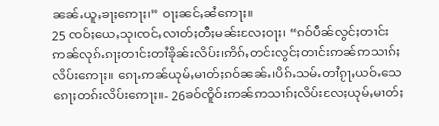ၼၼ်ႉယူႇၶႃႈဢေႃႈ၊” ဝႃႈၼင်ႇၼႆဢေႃႈ။
25 ၸဝ်ႈယေႇသု၊ၸင်ႇလၢတ်ႈတီႈမၼ်းလႄႈဝႃႈ၊ “ၵဝ်ပဵၼ်လွင်ႈတၢင်းဢၼ်လုၵ်ႉၵႃႈတၢင်းတၢႆၶိုၼ်းလိပ်း၊ဢိၵ်ႇတင်းလွင်ႈတၢင်းဢၼ်ဢသၢၵ်ႈလိပ်းဢေႃႈ။ ၵေႃႉဢၼ်ယုမ်ႇမၢတ်ႈၵဝ်ၼၼ်ႉ၊ပိၵ်ႉသမ်ႉတၢႆၵႂႃႇယဝ်ႉသေၵေႃႈတၵ်းလိပ်းဢေႃႈ။- 26ၶဝ်ၸိူဝ်းဢၼ်ဢသၢၵ်ႈလိပ်းလႄႈယုမ်ႇမၢတ်ႈ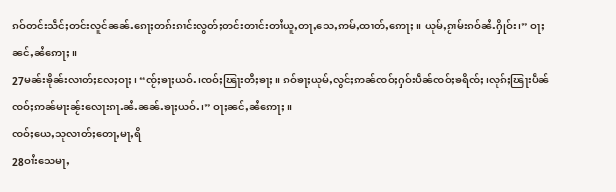ၵဝ်တင်းသဵင်ႈတင်းလူင်ၼၼ်ႉၵေႃႈတၵ်းၵၢင်းလွတ်ႈတင်းတၢင်းတၢႆယူႇတႃႇသေႇဢမ်ႇထၢတ်ႇဢေႃႈ။ ယုမ်ႇၵႂၢမ်းၵဝ်ၼႆႉႁိုဝ်း၊” ဝႃႈၼင်ႇၼႆဢေႃႈ။
27မၼ်းၶိုၼ်းလၢတ်ႈလႄႈဝႃႈ၊ “ၸႂ်ႈၶႃႈယဝ်ႉ၊ၸဝ်ႈၽြႃးတီႈၶႃႈ။ ၵဝ်ၶႃႈယုမ်ႇလွင်ႈဢၼ်ၸဝ်ႈႁဝ်းပဵၼ်ၸဝ်ႈၶရိၸ်ႈ၊လုၵ်ႈၽြႃးပဵၼ်ၸဝ်ႈဢၼ်မႃးၼႂ်းလေႃးၵႃႉၼႆႉၼၼ်ႉၶႃႈယဝ်ႉ၊” ဝႃႈၼင်ႇၼႆဢေႃႈ။
ၸဝ်ႈယေႇသုလၢတ်ႈတေႃႇမႃႇရိ
28ဝၢႆးသေမႃႇ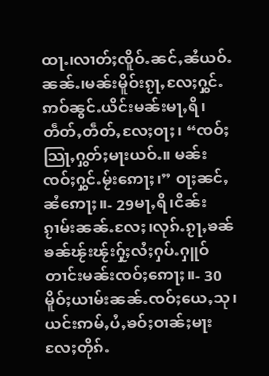ထႃႉ၊လၢတ်ႈၸိူဝ်ႉၼင်ႇၼႆယဝ်ႉၼၼ်ႉ၊မၼ်းမိူဝ်းၵႂႃႇလႄႈႁွင်ႉဢဝ်ၼွင်ႉယိင်းမၼ်းမႃႇရိ၊တဵတ်ႇတဵတ်ႇလႄႈဝႃႈ၊ “ၸဝ်ႈသြႃႇႁွတ်ႈမႃးယဝ်ႉ။ မၼ်းၸဝ်ႈႁွင်ႉမႂ်းဢေႃႈ၊” ဝႃႈၼင်ႇၼႆဢေႃႈ။- 29မႃႇရိ၊ငိၼ်းၵႂၢမ်းၼၼ်ႉလႄႈ၊လုၵ်ႉၵႂႃႇၶၼ်ၶၼ်ၽႂ်းၽႂ်းႁႂ်ႈလႆႈႁပ်ႉႁူဝ်တၢင်းမၼ်းၸဝ်ႈဢေႃႈ။- 30မိူဝ်ႈယၢမ်းၼၼ်ႉၸဝ်ႈယေႇသု၊ယင်းဢမ်ႇပႆႇၶဝ်ႈဝၢၼ်ႈမႃးလႄႈတိုၵ်ႉ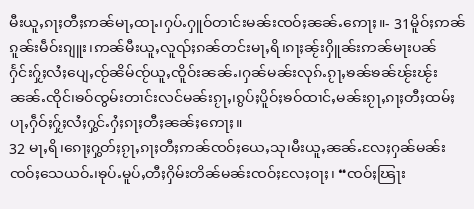မီးယူႇၵႃႈတီႈဢၼ်မႃႇထႃႉ၊ႁပ်ႉႁူဝ်တၢင်းမၼ်းၸဝ်ႈၼၼ်ႉဢေႃႈ။- 31မိူဝ်ႈဢၼ်ၵူၼ်းမဵဝ်းၵျူး၊ဢၼ်မီးယူႇလူၺ်ႈၵၼ်တင်းမႃႇရိ၊ၵႃႈၼႂ်းႁိူၼ်းဢၼ်မႃးပၼ်ႁႅင်းႁႂ်ႈလႆႈပျေႇၸႂ်ၼိမ်ၸႂ်ယူႇၸိူဝ်းၼၼ်ႉ၊ႁၼ်မၼ်းလုၵ်ႉၵႂႃႇၶၼ်ၶၼ်ၽႂ်းၽႂ်းၼၼ်ႉၸိုင်၊ၶဝ်ၸွမ်းတၢင်းလင်မၼ်းၵႂႃႇ၊ၵွပ်ႈပိူဝ်ႈၶဝ်ထၢင်ႇမၼ်းၵႂႃႇၵႃႈတီႈထမ်ႈပႃႇႁဵဝ်ႈႁႂ်ႈလႆႈႁွင်ႉႁႆႈၵႃႈတီႈၼၼ်ႈဢေႃႈ။
32 မႃႇရိ၊ၵေႃႈႁွတ်ႈၵႂႃႇၵႃႈတီႈဢၼ်ၸဝ်ႈယေႇသု၊မီးယူႇၼၼ်ႉလႄႈႁၼ်မၼ်းၸဝ်ႈသေယဝ်ႉ၊ၶုပ်ႉမူပ်ႇတီႈႁိမ်းတိၼ်မၼ်းၸဝ်ႈလႄႈဝႃႈ၊ “ၸဝ်ႈၽြႃး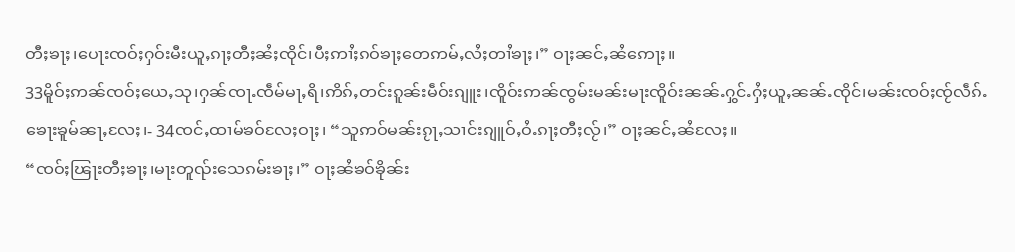တီႈၶႃႈ၊ပေႃးၸဝ်ႈႁဝ်းမီးယူႇၵႃႈတီႈၼႆႈၸိုင်၊ပီႈဢၢႆႈၵဝ်ၶႃႈတေဢမ်ႇလႆႈတၢႆၶႃႈ၊” ဝႃႈၼင်ႇၼႆဢေႃႈ။
33မိူဝ်ႈဢၼ်ၸဝ်ႈယေႇသု၊ႁၼ်ၸႃႉၸဵမ်မႃႇရိ၊ဢိၵ်ႇတင်းၵူၼ်းမဵဝ်းၵျူး၊ၸိူဝ်းဢၼ်ၸွမ်းမၼ်းမႃးၸိူဝ်းၼၼ်ႉႁွင်ႉႁႆႈယူႇၼၼ်ႉၸိုင်၊မၼ်းၸဝ်ႈၸႂ်လဵၵ်ႉၶေႃးၶူမ်ၼႃႇလႄႈ၊- 34ၸင်ႇထၢမ်ၶဝ်လႄႈဝႃႈ၊ “သူဢဝ်မၼ်းၵႂႃႇသၢင်းၵျူဝ်ႇဝႆႉၵႃႈတီႈလႂ်၊” ဝႃႈၼင်ႇၼႆလႄႈ။
“ၸဝ်ႈၽြႃးတီႈၶႃႈ၊မႃးတူၺ်းသေၵမ်းၶႃႈ၊” ဝႃႈၼႆၶဝ်ၶိုၼ်း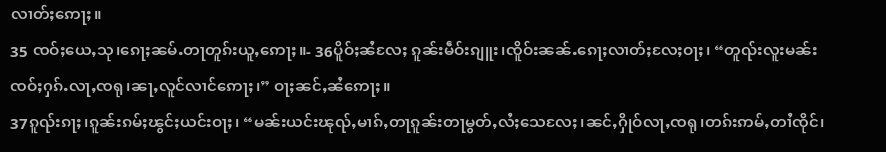လၢတ်ႈဢေႃႈ။
35 ၸဝ်ႈယေႇသု၊ၵေႃႈၼမ်ႉတႃတူၵ်းယူႇဢေႃႈ။- 36ပိူဝ်ႈၼႆလႄႈ ၵူၼ်းမဵဝ်းၵျူး၊ၸိူဝ်းၼၼ်ႉၵေႃႈလၢတ်ႈလႄႈဝႃႈ၊ “တူၺ်းလူးမၼ်းၸဝ်ႈႁၵ်ႉလႃႇၸရု၊ၼႃႇလူင်လၢင်ဢေႃႈ၊” ဝႃႈၼင်ႇၼႆဢေႃႈ။
37ၵူၺ်းၵႃႈ၊ၵူၼ်းၵမ်ႈၽွင်ႈယင်းဝႃႈ၊ “မၼ်းယင်းၽုၺ်ႇမၢၵ်ႇတႃၵူၼ်းတႃမွတ်ႇလႆႈသေလႄႈ၊ၼင်ႇႁိုဝ်လႃႇၸရု၊တၵ်းဢမ်ႇတၢႆၸိုင်၊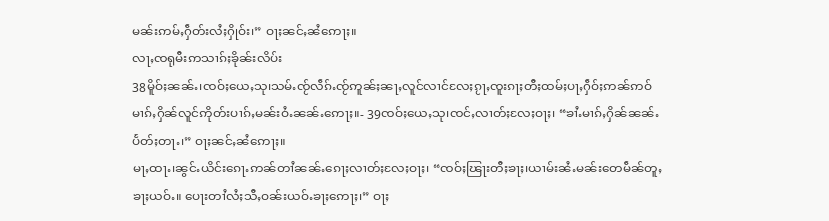မၼ်းဢမ်ႇႁဵတ်းလႆႈႁိုဝ်း၊” ဝႃႈၼင်ႇၼႆဢေႃႈ။
လႃႇၸရုမီးဢသၢၵ်ႈၶိုၼ်းလိပ်း
38မိူဝ်ႈၼၼ်ႉ၊ၸဝ်ႈယေႇသု၊သမ်ႉၸႂ်လဵၵ်ႉၸႂ်ဢူၼ်ႈၼႃႇလူင်လၢင်လႄႈၵႂႃႇၸူးၵႃႈတီႈထမ်ႈပႃႇႁဵဝ်ႈဢၼ်ဢဝ်မၢၵ်ႇႁိၼ်လူင်ဢိုတ်းပၢၵ်ႇမၼ်းဝႆႉၼၼ်ႉဢေႃႈ။- 39ၸဝ်ႈယေႇသု၊ၸင်ႇလၢတ်ႈလႄႈဝႃႈ၊ “ၶၢႆႉမၢၵ်ႇႁိၼ်ၼၼ်ႉပႅတ်ႈတႃႉ၊” ဝႃႈၼင်ႇၼႆဢေႃႈ။
မႃႇထႃႉ၊ၼွင်ႉယိင်းၵေႃႉဢၼ်တၢႆၼၼ်ႉၵေႃႈလၢတ်ႈလႄႈဝႃႈ၊ “ၸဝ်ႈၽြႃးတီႈၶႃႈ၊ယၢမ်းၼႆႉမၼ်းတေမဵၼ်တူႇၶႃႈယဝ်ႉ။ ပေႃးတၢႆလႆႈသီႇဝၼ်းယဝ်ႉၶႃႈဢေႃႈ၊” ဝႃႈ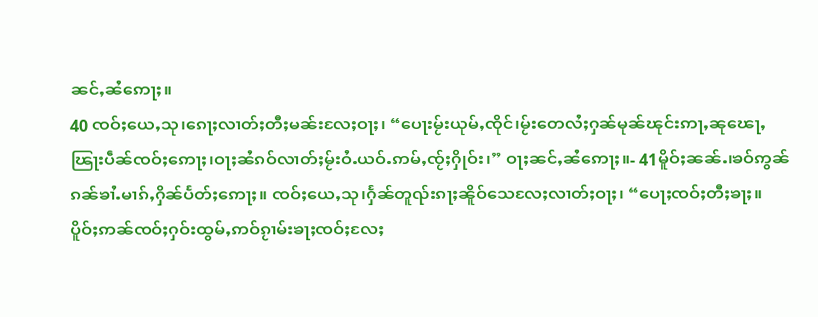ၼင်ႇၼႆဢေႃႈ။
40 ၸဝ်ႈယေႇသု၊ၵေႃႈလၢတ်ႈတီႈမၼ်းလႄႈဝႃႈ၊ “ပေႃးမႂ်းယုမ်ႇၸိုင်၊မႂ်းတေလႆႈႁၼ်မုၼ်ၽုင်းဢႃႇၼုၽေႃႇၽြႃးပဵၼ်ၸဝ်ႈဢေႃႈ၊ဝႃႈၼႆၵဝ်လၢတ်ႈမႂ်းဝႆႉယဝ်ႉဢမ်ႇၸႂ်ႈႁိုဝ်း၊” ဝႃႈၼင်ႇၼႆဢေႃႈ။- 41မိူဝ်ႈၼၼ်ႉ၊ၶဝ်ဢွၼ်ၵၼ်ၶၢႆႉမၢၵ်ႇႁိၼ်ပႅတ်ႈဢေႃႈ။ ၸဝ်ႈယေႇသု၊ႁႅၼ်တူၺ်းၵႃႈၼိူဝ်သေလႄႈလၢတ်ႈဝႃႈ၊ “ပေႃႈၸဝ်ႈတီႈၶႃႈ။ ပိူဝ်ႈဢၼ်ၸဝ်ႈႁဝ်းထွမ်ႇဢဝ်ၵႂၢမ်းၶႃႈၸဝ်ႈလႄႈ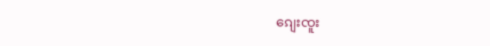ၵျေးၸူး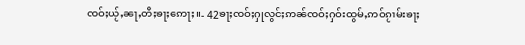ၸဝ်ႈယႂ်ႇၼႃႇတီႈၶႃႈဢေႃႈ။- 42ၶႃႈၸဝ်ႈႁုလွင်ႈဢၼ်ၸဝ်ႈႁဝ်းထွမ်ႇဢဝ်ၵႂၢမ်းၶႃႈ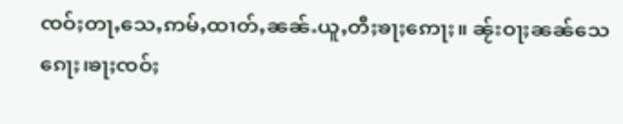ၸဝ်ႈတႃႇသေႇဢမ်ႇထၢတ်ႇၼၼ်ႉယူႇတီႈၶႃႈဢေႃႈ။ ၼႂ်းဝႃႈၼၼ်သေၵေႃႈ၊ၶႃႈၸဝ်ႈ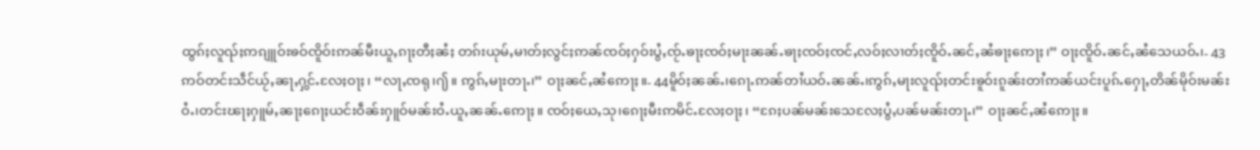ထွၵ်ႈလူၺ်ႈဢၵျူဝ်းၶဝ်ၸိူဝ်းဢၼ်မီးယူႇၵႃႈတီႈၼႆႈ တၵ်းယုမ်ႇမၢတ်ႈလွင်ႈဢၼ်ၸဝ်ႈႁဝ်းပွႆႇၸႂ်ႉၶႃႈၸဝ်ႈမႃးၼၼ်ႉၶႃႈၸဝ်ႈၸင်ႇလဝ်ႈလၢတ်ႈၸိူဝ်ႉၼင်ႇၼႆၶႃႈဢေႃႈ၊” ဝႃႈၸိူဝ်ႉၼင်ႇၼႆသေယဝ်ႉ၊- 43ဢဝ်တင်းသဵင်ယႂ်ႇၼႃႇႁွင်ႉလႄႈဝႃႈ၊ “လႃႇၸရု၊႟။ ဢွၵ်ႇမႃးတႃႉ၊” ဝႃႈၼင်ႇၼႆဢေႃႈ။- 44မိူဝ်ႈၼၼ်ႉ၊ၵေႃႉဢၼ်တၢႆယဝ်ႉၼၼ်ႉ၊ဢွၵ်ႇမႃးလူၺ်ႈတင်းၶူဝ်းၵူၼ်းတၢႆဢၼ်ယင်းပူၵ်ႉႁေႃႇတိၼ်မိုဝ်းမၼ်းဝႆႉ၊တင်းၽႃႈႁူမ်ႇၼႃႈၵေႃႈယင်းဝဵၼ်းႁူဝ်မၼ်းဝႆႉယူႇၼၼ်ႉဢေႃႈ။ ၸဝ်ႈယေႇသု၊ၵေႃႈမီးဢမိင်ႉလႄႈဝႃႈ၊ “ၵႄႈပၼ်မၼ်းသေလႄႈပွႆႇပၼ်မၼ်းတႃႉ၊” ဝႃႈၼင်ႇၼႆဢေႃႈ။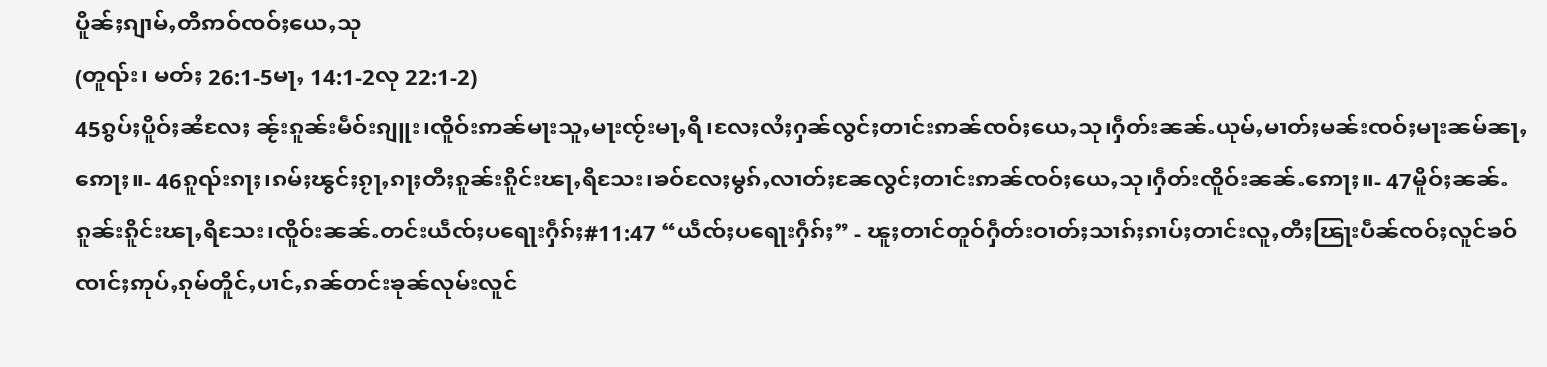ပိူၼ်ႈၵျၢမ်ႇတိဢဝ်ၸဝ်ႈယေႇသု
(တူၺ်း၊ မတ်ႈ 26:1-5မႃႇ 14:1-2လု 22:1-2)
45ၵွပ်ႈပိူဝ်ႈၼႆလႄႈ ၼႂ်းၵူၼ်းမဵဝ်းၵျူး၊ၸိူဝ်းဢၼ်မႃးသူႇမႃးၸႂ်းမႃႇရိ၊လႄႈလႆႈႁၼ်လွင်ႈတၢင်းဢၼ်ၸဝ်ႈယေႇသု၊ႁဵတ်းၼၼ်ႉယုမ်ႇမၢတ်ႈမၼ်းၸဝ်ႈမႃးၼမ်ၼႃႇဢေႃႈ။- 46ၵူၺ်းၵႃႈ၊ၵမ်ႈၽွင်ႈၵႂႃႇၵႃႈတီႈၵူၼ်းၵိူင်းၽႃႇရိသႄး၊ၶဝ်လႄႈမွၵ်ႇလၢတ်ႈၼႄလွင်ႈတၢင်းဢၼ်ၸဝ်ႈယေႇသု၊ႁဵတ်းၸိူဝ်းၼၼ်ႉဢေႃႈ။- 47မိူဝ်ႈၼၼ်ႉၵူၼ်းၵိူင်းၽႃႇရိသႄး၊ၸိူဝ်းၼၼ်ႉတင်းယဵၸ်ႈပရေႃးႁဵၵ်ႈ#11:47 “ယဵၸ်ႈပရေႃးႁဵၵ်ႈ” - ၽူႈတၢင်တူဝ်ႁဵတ်းဝၢတ်ႈသၢၵ်ႈၵၢပ်ႈတၢင်းလူႇတီႈၽြႃးပဵၼ်ၸဝ်ႈလူင်ၶဝ်ၸၢင်ႈဢုပ်ႇၵုမ်တိူင်ႇပၢင်ႇၵၼ်တင်းၶုၼ်လုမ်းလူင်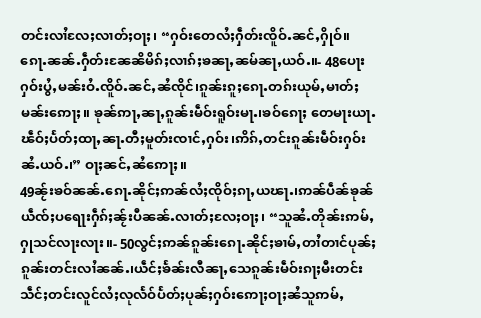တင်းလၢႆလႄႈလၢတ်ႈဝႃႈ၊ “ႁဝ်းတေလႆႈႁဵတ်းၸိူဝ်ႉၼင်ႇႁိုဝ်။ ၵေႃႉၼၼ်ႉႁဵတ်းၼႄၼိမိၵ်ႈလၢၵ်ႈၶၼႃႇၼမ်ၼႃႇယဝ်ႉ။- 48ပေႃးႁဝ်းပွႆႇမၼ်းဝႆႉၸိူဝ်ႉၼင်ႇၼႆၸိုင်၊ၵူၼ်းၵူႈၵေႃႉတၵ်းယုမ်ႇမၢတ်ႈမၼ်းဢေႃႈ။ ၶုၼ်ဢႃႇၼႃႇၵူၼ်းမဵဝ်းရူဝ်းမႃႉ၊ၶဝ်ၵေႃႈ တေမႃးယႃႉၽဵဝ်ႈပႅတ်ႈထႃႇၼႃႉတီႈမူတ်းၸၢင်ႇႁဝ်း၊ဢိၵ်ႇတင်းၵူၼ်းမဵဝ်းႁဝ်းၼႆႉယဝ်ႉ၊” ဝႃႈၼင်ႇၼႆဢေႃႈ။
49ၼႂ်းၶဝ်ၼၼ်ႉၵေႃႉၼိုင်ႈဢၼ်လႆႈၸိုဝ်ႈၵႃႇယၽႃႉ၊ဢၼ်ပဵၼ်ၶုၼ်ယဵၸ်ႈပရေႃးႁဵၵ်ႈၼႂ်းပီၼၼ်ႉလၢတ်ႈလႄႈဝႃႈ၊ “သူၼႆႉတိုၼ်းဢမ်ႇႁုသင်လႃးလႃး။- 50လွင်ႈဢၼ်ၵူၼ်းၵေႃႉၼိုင်ႈၶၢမ်ႇတၢႆတၢင်ပုၼ်ႈၵူၼ်းတင်းလၢႆၼၼ်ႉ၊ယဵင်ႈၶႅၼ်းလီၼႃႇသေၵူၼ်းမဵဝ်းၵႃႈမီးတင်းသဵင်ႈတင်းလူင်လႆႈလုလႅဝ်ပႅတ်ႈပုၼ်ႈႁဝ်းဢေႃႈဝႃႈၼႆသူဢမ်ႇ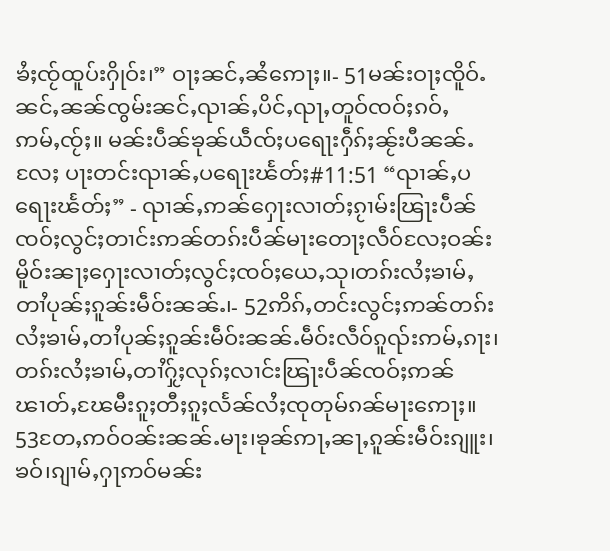ၶႆႈၸႂ်ထူပ်းႁိုဝ်း၊” ဝႃႈၼင်ႇၼႆဢေႃႈ။- 51မၼ်းဝႃႈၸိူဝ်ႉၼင်ႇၼၼ်ၸွမ်းၼင်ႇၺၢၼ်ႇပိင်ႇၺႃႇတူဝ်ၸဝ်ႈၵဝ်ႇဢမ်ႇၸႂ်ႈ။ မၼ်းပဵၼ်ၶုၼ်ယဵၸ်ႈပရေႃးႁဵၵ်ႈၼႂ်းပီၼၼ်ႉလႄႈ ပႃးတင်းၺၢၼ်ႇပရေႃးၽႅတ်ႈ#11:51 “ၺၢၼ်ႇပရေႃးၽႅတ်ႈ” - ၺၢၼ်ႇဢၼ်ႁေႃးလၢတ်ႈၵႂၢမ်းၽြႃးပဵၼ်ၸဝ်ႈလွင်ႈတၢင်းဢၼ်တၵ်းပဵၼ်မႃးတေႃႈလဵဝ်လႄႈဝၼ်းမိူဝ်းၼႃႈႁေႃးလၢတ်ႈလွင်ႈၸဝ်ႈယေႇသု၊တၵ်းလႆႈၶၢမ်ႇတၢႆပုၼ်ႈၵူၼ်းမဵဝ်းၼၼ်ႉ၊- 52ဢိၵ်ႇတင်းလွင်ႈဢၼ်တၵ်းလႆႈၶၢမ်ႇတၢႆပုၼ်ႈၵူၼ်းမဵဝ်းၼၼ်ႉမဵဝ်းလဵဝ်ၵူၺ်းဢမ်ႇၵႃး၊တၵ်းလႆႈၶၢမ်ႇတၢႆႁႂ်ႈလုၵ်ႈလၢင်းၽြႃးပဵၼ်ၸဝ်ႈဢၼ်ၽၢတ်ႇၽႄမီးၵူႈတီႈၵူႈလႅၼ်လႆႈၸုတုမ်ၵၼ်မႃးဢေႃႈ။
53တႄႇဢဝ်ဝၼ်းၼၼ်ႉမႃး၊ၶုၼ်ဢႃႇၼႃႇၵူၼ်းမဵဝ်းၵျူး၊ၶဝ်၊ၵျၢမ်ႇႁႃဢဝ်မၼ်း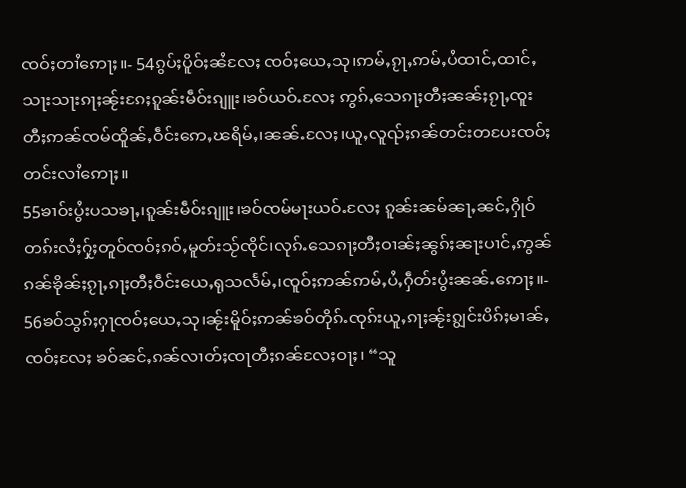ၸဝ်ႈတၢႆဢေႃႈ။- 54ၵွပ်ႈပိူဝ်ႈၼႆလႄႈ ၸဝ်ႈယေႇသု၊ဢမ်ႇၵႂႃႇဢမ်ႇပႆထၢင်ႇထၢင်ႇသႃးသႃးၵႃႈၼႂ်းၵႄႈၵူၼ်းမဵဝ်းၵျူး၊ၶဝ်ယဝ်ႉလႄႈ ဢွၵ်ႇသေၵႃႈတီႈၼၼ်ႈၵႂႃႇၸူးတီႈဢၼ်ၸမ်ထိူၼ်ႇဝဵင်းဢေႇၽရိမ်ႇ၊ၼၼ်ႉလႄႈ၊ယူႇလူၺ်ႈၵၼ်တင်းတပႄးၸဝ်ႈတင်းလၢႆဢေႃႈ။
55ၶၢဝ်းပွႆးပသၶႃႇ၊ၵူၼ်းမဵဝ်းၵျူး၊ၶဝ်ၸမ်မႃးယဝ်ႉလႄႈ ၵူၼ်းၼမ်ၼႃႇၼင်ႇႁိုဝ်တၵ်းလႆႈႁႂ်ႈတူဝ်ၸဝ်ႈၵဝ်ႇမူတ်းသႂ်ၸိုင်၊လုၵ်ႉသေၵႃႈတီႈဝၢၼ်ႈၼွၵ်ႈၼႃးပၢင်ႇဢွၼ်ၵၼ်ၶိုၼ်ႈၵႂႃႇၵႃႈတီႈဝဵင်းယေႇရုသလႅမ်ႇ၊ၸူဝ်ႈဢၼ်ဢမ်ႇပႆႇႁဵတ်းပွႆးၼၼ်ႉဢေႃႈ။- 56ၶဝ်သွၵ်ႈႁႃၸဝ်ႈယေႇသု၊ၼႂ်းမိူဝ်ႈဢၼ်ၶဝ်တိုၵ်ႉၸုၵ်းယူႇၵႃႈၼႂ်းၵျွင်းပိၵ်ႈမၢၼ်ႇၸဝ်ႈလႄႈ ၶဝ်ၼင်ႇၵၼ်လၢတ်ႈၸႃတီႈၵၼ်လႄႈဝႃႈ၊ “သူ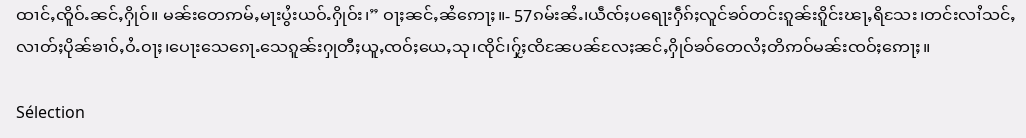ထၢင်ႇၸိူဝ်ႉၼင်ႇႁိုဝ်။ မၼ်းတေဢမ်ႇမႃးပွႆးယဝ်ႉႁိုဝ်း၊” ဝႃႈၼင်ႇၼႆဢေႃႈ။- 57ၵမ်းၼႆႉ၊ယဵၸ်ႈပရေႃးႁဵၵ်ႈလူင်ၶဝ်တင်းၵူၼ်းၵိူင်းၽႃႇရိသႄး၊တင်းလၢႆသင်ႇလၢတ်ႈပိုၼ်ၶၢဝ်ႇဝႆႉဝႃႈ၊ပေႃးသေၵေႃႉသေၵူၼ်းႁုတီႈယူႇၸဝ်ႈယေႇသု၊ၸိုင်၊ႁႂ်ႈၸိၼႄပၼ်လႄႈၼင်ႇႁိုဝ်ၶဝ်တေလႆႈတိဢဝ်မၼ်းၸဝ်ႈဢေႃႈ။

Sélection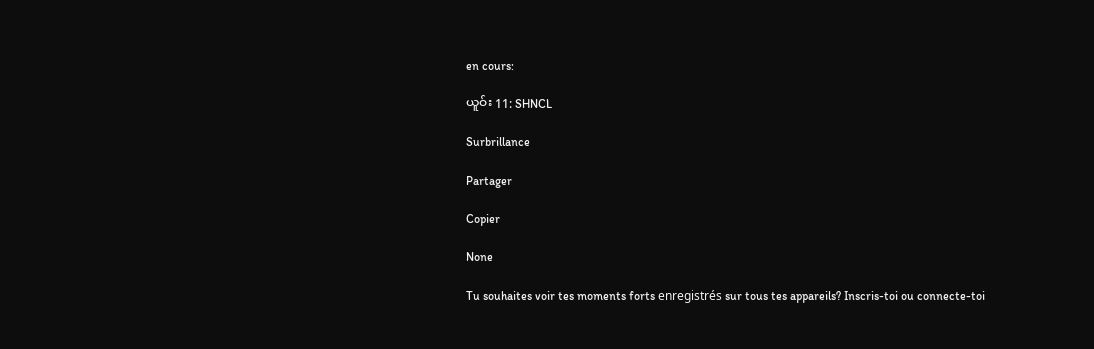en cours:

ယူဝ်း 11: SHNCL

Surbrillance

Partager

Copier

None

Tu souhaites voir tes moments forts enregistrés sur tous tes appareils? Inscris-toi ou connecte-toi